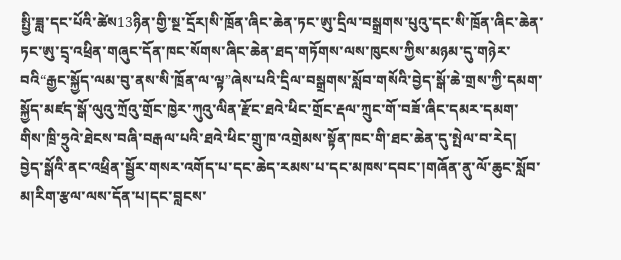སྤྱི་ཟླ་དང་པོའི་ཚེས13ཉིན་གྱི་སྔ་དྲོར།སི་ཁྲོན་ཞིང་ཆེན་ཏང་ཨུ་དྲིལ་བསྒྲགས་པུའུ་དང་སི་ཁྲོན་ཞིང་ཆེན་ཏང་ཨུ་དྲྭ་འཕྲིན་གཞུང་དོན་ཁང་སོགས་ཞིང་ཆེན་ཐད་གཏོགས་ལས་ཁུངས་ཀྱིས་མཉམ་དུ་གཉེར་བའི“རྒྱང་སྐྱོད་ལམ་བུ་ནས་སི་ཁྲོན་ལ་ལྟ”ཞེས་པའི་དྲིལ་བསྒྲགས་སློབ་གསོའི་བྱེད་སྒོ་ཆེ་གྲས་ཀྱི་དམག་སྐྱོད་མཛད་སྒོ་ལུའུ་ཀྲོའུ་གྲོང་ཁྱེར་ཀུའུ་ལིན་རྫོང་ཐའེ་ཕིང་གྲོང་རྡལ་ཀྲུང་གོ་བཟོ་ཞིང་དམར་དམག་གིས་ཁྲི་ཧྲུའེ་ཐེངས་བཞི་བརྒལ་པའི་ཐའེ་ཕིང་གྲུ་ཁ་འགྲེམས་སྟོན་ཁང་གི་ཐང་ཆེན་དུ་སྤེལ་བ་རེད།
བྱེད་སྒོའི་ནང་འཕྲིན་སྦྱོར་གསར་འགོད་པ་དང་ཆེད་རམས་པ་དང་མཁས་དབང་།གཞོན་ནུ་ལོ་ཆུང་སློབ་མ།རིག་རྩལ་ལས་དོན་པ།དང་བླངས་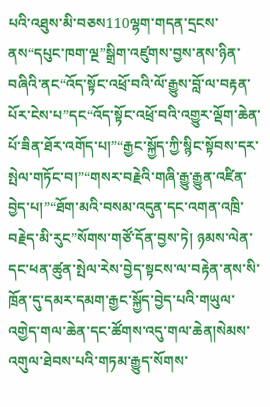པའི་འཐུས་མི་བཅས110ལྷག་གདན་དྲངས་ནས“དཔུང་ཁག་ལྔ”སྒྲིག་འཛུགས་བྱས་ནས་ཉིན་བཞིའི་ནང“འོད་སྟོང་འཕྲོ་བའི་ལོ་རྒྱུས་བློ་ལ་བརྟན་པོར་ངེས་པ”དང“འོད་སྟོང་འཕྲོ་བའི་འགྱུར་ལྡོག་ཆེན་པོ་ཟིན་ཐོར་འགོད་པ།”“རྒྱང་སྐྱོད་ཀྱི་སྙིང་སྟོབས་དར་སྤེལ་གཏོང་བ།”“གསར་བརྗེའི་གཞི་རྒྱུ་རྒྱུན་འཛིན་བྱེད་པ།”“ཐོག་མའི་བསམ་འདུན་དང་འགན་འཁྲི་བརྗེད་མི་རུང”སོགས་གཙོ་དོན་བྱས་ཏེ། ཉམས་ལེན་དང་ཕན་ཚུན་སྤེལ་རེས་བྱེད་སྟངས་ལ་བརྟེན་ནས་སི་ཁྲོན་དུ་དམར་དམག་རྒྱང་སྐྱོད་བྱེད་པའི་གཡུལ་འགྱེད་གལ་ཆེན་དང་ཚོགས་འདུ་གལ་ཆེན།སེམས་འགུལ་ཐེབས་པའི་གཏམ་རྒྱུད་སོགས་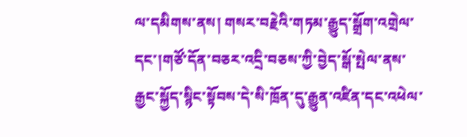ལ་དམིགས་ནས། གསར་བརྗེའི་གཏམ་རྒྱུད་སྒྲོག་འགྲེལ་དང་།གཙོ་དོན་བཅར་འདྲི་བཅས་ཀྱི་བྱེད་སྒོ་སྤེལ་ནས་རྒྱང་སྐྱོད་སྙིང་སྟོབས་དེ་སི་ཁྲོན་དུ་རྒྱུན་འཛིན་དང་འཕེལ་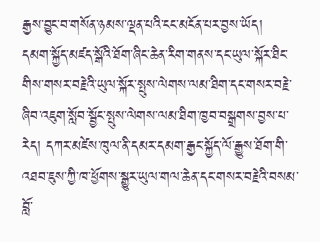རྒྱས་བྱུང་བ་གསོན་ཉམས་ལྡན་པའི་ངང་མངོན་པར་བྱས་ཡོད།
དམག་སྐྱོད་མཛད་སྒོའི་ཐོག་ཞིང་ཆེན་རིག་གནས་དང་ཡུལ་སྐོར་ཐིང་གིས་གསར་བརྗེའི་ཡུལ་སྐོར་སྤུས་ལེགས་ལམ་ཐིག་དང་གསར་བརྗེ་ཞིབ་འཇུག་སློབ་སྦྱོང་སྤུས་ལེགས་ལམ་ཐིག་ཁྱབ་བསྒྲགས་བྱས་པ་རེད། དཀར་མཛེས་ཁུལ་ནི་དམར་དམག་རྒྱང་སྐྱོད་ལོ་རྒྱུས་ཐོག་གི་འཐབ་ཇུས་ཀྱི་ཁ་ཕྱོགས་སྒྱུར་ཡུལ་གལ་ཆེན་དང་གསར་བརྗེའི་བསམ་བློ་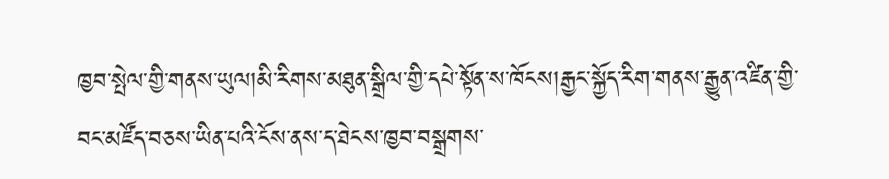ཁྱབ་སྤེལ་གྱི་གནས་ཡུལ།མི་རིགས་མཐུན་སྒྲིལ་གྱི་དཔེ་སྟོན་ས་ཁོངས།རྒྱང་སྐྱོད་རིག་གནས་རྒྱུན་འཛིན་གྱི་བང་མཛོད་བཅས་ཡིན་པའི་ངོས་ནས་ད་ཐེངས་ཁྱབ་བསྒྲགས་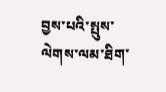བྱས་པའི་སྤུས་ལེགས་ལམ་ཐིག་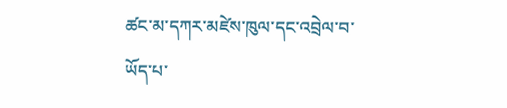ཚང་མ་དཀར་མཛེས་ཁུལ་དང་འབྲེལ་བ་ཡོད་པ་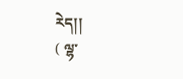རེད།།
( ལྷ་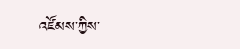འཛོམས་ཀྱིས་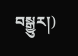བསྒྱུར།)